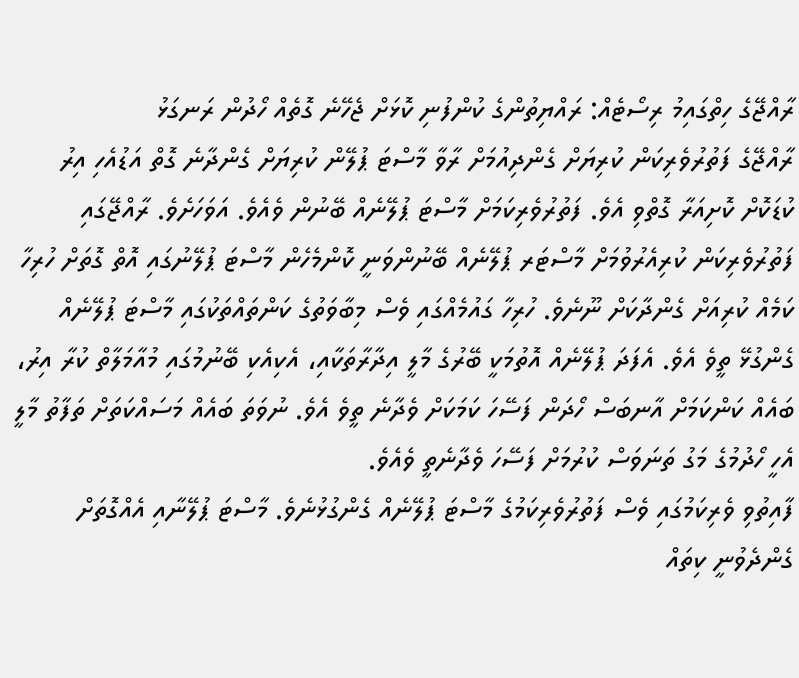ރާއްޖޭގެ ހިތްގައިމު ރިސޯޓެއް: ރައްޔިތުންގެ ކުންފުނި ކޮޅަށް ޖެހޭނެ ގޮތެއް ހޯދުން ރަނގަޅު
ރާއްޖޭގެ ފަތުރުވެރިކަން ކުރިޔަށް ގެންދިއުމަށް ރާވާ މާސްޓަ ޕުލޭން ކުރިޔަށް ގެންދާނެ ގޮތް އަޑުއެހި އިރު ކުޑަކޮށް ކޮށިއަރާ ގޮތްވި އެވެ. ފަތުރުވެރިކަމަށް މާސްޓަ ޕުލޭނެއް ބޭނުން ވެއެވެ. އަވަހަށެވެ. ރާއްޖޭގައި ފަތުރުވެރިކަން ކުރިއެރުވުމަށް މާސްޓަރ ޕުލޭނެއް ބޭނުންވަނީ ކޮންމެހެން މާސްޓަ ޕުލޭނުގައި އޮތް ގޮތަށް ހުރިހާ ކަމެއް ކުރިއަށް ގެންދާކަށް ނޫނެވެ. ހުރިހާ ގައުމެއްގައި ވެސް މިބާވަތުގެ ކަންތައްތަކުގައި މާސްޓަ ޕުލޭނެއް ގެންގުޅޭ ތީވެ އެވެ. އެފަދަ ޕުލޭނެއް އޮތުމަކީ ބޭރުގެ މާލީ އިދާރާތަކާއި، އެކިއެކި ބޭނުމުގައި މުއާމަލާތް ކުރާ އިރު، ބައެއް ކަންކަމަށް އާނބަސް ހޯދަން ފަސޭހަ ކަމަކަށް ވެދާނެ ތީވެ އެވެ. ނުވަތަ ބައެއް މަސައްކަތަށް ތަފާތު މާލީ އެހީ ހޯދުމުގެ މަގު ތަނަވަސް ކުރުމަށް ފަސޭހަ ވެދާނެތީ ވެއެވެ.
ފާއިތުވި ވެރިކަމުގައި ވެސް ފަތުރުވެރިކަމުގެ މާސްޓަ ޕުލޭނެއް ގެންގުޅުނެވެ. މާސްޓަ ޕުލޭނާއި އެއްގޮތަށް ގެންދެވުނީ ކިތައް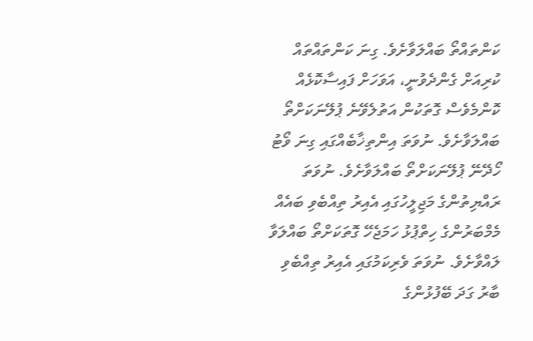ކަންތައްތޯ ބައްލަވާށެވެ. ގިނަ ކަންތައްތައް ކުރިއަށް ގެންދެވުނީ، އަވަހަށް ފައިސާކޮޅެއް ކޮންމެވެސް ގޮތަކުން އަތުލެވޭނެ ޕުލޭނަކަށްތޯ ބައްލަވާށެވެ. ނުވަތަ އިންތިޚާބެއްގައި ގިނަ ވޯޓު ހޯދޭނޭ ޕުލޭނަކަށްތޯ ބައްލަވާށެވެ. ނުވަތަ ރައްޔިތުންގެ މަޖިލީހުގައި އެއިރު ތިއްބެވި ބައެއް މެމްބަރުންގެ ހިތްޕުޅު ހަމަޖެހޭ ގޮތަކަށްތޯ ބައްލަވާ ލައްވާށެވެ. ނުވަތަ ވެރިކަމުގައި އެއިރު ތިއްބެވި ބާރު ގަދަ ބޭފުޅުންގެ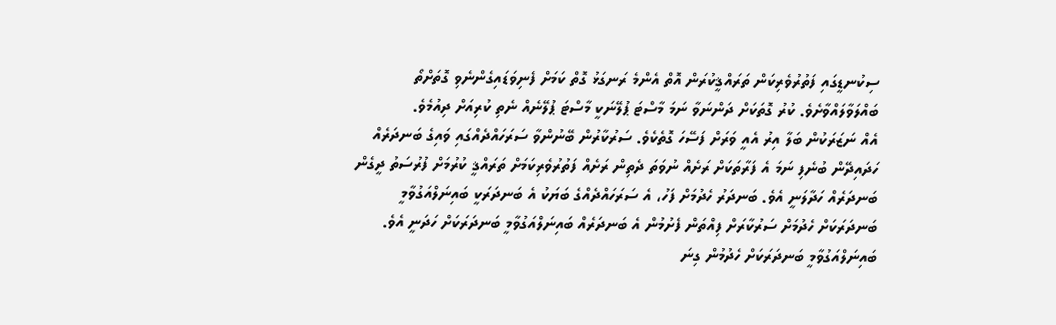ސިކުނޑީގައި ފަތުރުވެރިކަން ތަރައްޤީކުރަން އޮތް އެންމެ ރަނގަޅު ގޮތް ކަމަށް ފެނިވަޑައިގެންނެވި ގޮތަށްތޯ ބައްލަވާލައްވާށެވެ. ކުރު ގޮތަކަށް ދަންނަވާ ނަމަ މާސްޓަ ޕުލޭނަކީ މާސްޓަ ޕުލޭނެއް ނެތި ކުރިއަށް ދިއުމެވެ.
އެއް ނަޒަރަކުން ބަލާ އިރު އެއީ ވަރަށް ފަސޭހަ ގޮތެކެވެ. ސަރުކާރުން ބޭނުންވާ ސަރަހައްދެއްގައި ވައިގެ ބަނދަރެއް ހަދައިދޭން ބުނެފި ނަމަ އެ ފަރާތަކަށް ރަށެއް ނުވަތަ ދެތިން ރަށެއް ފަތުރުވެރިކަމަށް ތަރައްޤީ ކުރުމަށް ފުރުސަތު ދީގެން ބަނދަރެއް ހަދާލަނީ އެވެ. ބަނދަރު ހެދުމަށް ފަހު، އެ ސަރަހައްދެއްގެ ބަޔަކު އެ ބަނދަރަކީ ބައިނަލްއަގުވާމީ ބަނދަރަކަށް ހެދުމަށް ސަރުކާރަށް ފިއްތަން ފެށުމުން އެ ބަނދަރެއް ބައިނަލްއަގުވާމީ ބަނދަރަކަށް ހަދަނީ އެވެ. ބައިނަލްއަގުވާމީ ބަނދަރަކަށް ހެދުމުން ގިނަ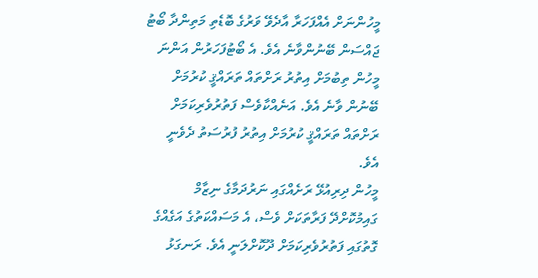މީހުންނަށް އެއްފަހަރާ އާދެވޭ ވަރުގެ ބޮޑެތި މަތިންދާ ބޯޓު ޖައްސަން ބޭނުންވާނެ އެވެ. އެ ބޯޓުފަހަރުން އަންނަ މީހުން ތިބުމަށް އިތުރު ރަށްތައް ތަރައްޤީ ކުރުމަށް ބޭނުން ވާނެ އެވެ. އަނެއްކާވެސް ފަތުރުވެރިކަމަށް ރަށްތައް ތަރައްޤީ ކުރުމަށް އިތުރު ފުރުސަތު ދެވެނީ އެވެ.
މީހުން ދިރިއުޅޭ ރަށެއްގައި ނަރުދަމާގެ ނިޒާމް ގައިމުކޮށްދޭ ފަރާތަކަށް ވެސް، އެ މަސައްކަތުގެ އަގެއްގެ ގޮތުގައި ފަތުރުވެރިކަމަށް ދޫކޮށްލަނީ އެވެ. ރަނގަޅު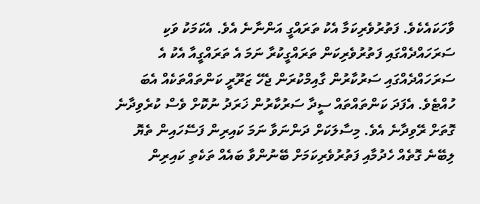ވާހަކައެކެވެ. ފަތުރުވެރިކަމާ އެކު ތަރައްގީ އަންނާނެ އެވެ. އެކަމަކު ވަކި ސަރަހައްދެއްގައި ފަތުރުވެރިކަން ތަރައްގީކުރާ ނަމަ އެ ތަރައްގީއާ އެކު އެ ސަރަހައްދެއްގައި ސަރުކާރުން ގާއިމްކުރަން ޖެހޭ ޒަރޫރީ ކަންތައްތަކެއް އެބަ ހުއްޓެވެ. އެފަދަ ކަންތައްތައް ސީދާ ސަރުކާރުން ޚަރަދު ނުކޮށް ވެސް ކުރެވިދާނެ ގޮތަށް ރޭވިދާނެ އެވެ. މިސާލަކަށް ދަންނަވާ ނަމަ ކައިރިން ފަސޭހައިން ތެޔޮ ލިބޭނެ ގޮތެއް ހެދުމާއި ފަތުރުވެރިކަމަށް ބޭނުންވާ ބައެއް ތަކެތި ކައިރިން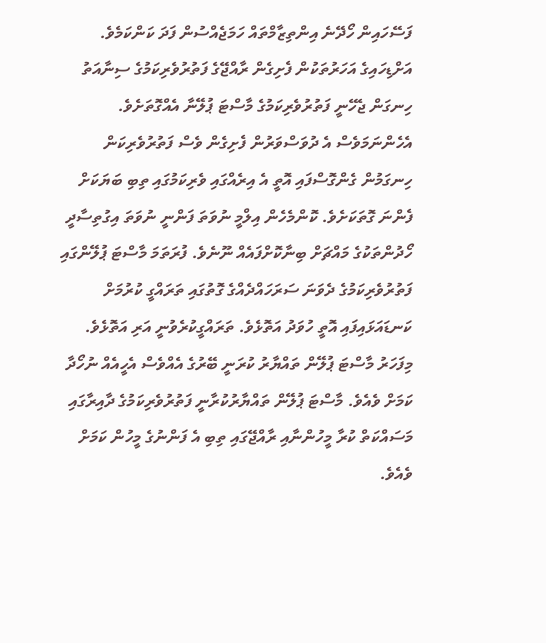ފަސޭހައިން ހޯދޭނެ އިންތިޒާމްތައް ހަމަޖެއްސުން ފަދަ ކަންކަމެވެ.
އަށްޑިހައިގެ އަހަރުތަކުން ފެށިގެން ރާއްޖޭގެ ފަތުރުވެރިކަމުގެ ސިނާއަތު ހިނގަން ޖެހޭނީ ފަތުރުވެރިކަމުގެ މާސްޓަ ޕުލޭނާ އެއްގޮތަށެވެ. އެހެންނަމަވެސް އެ ދުވަސްވަރުން ފެށިގެން ވެސް ފަތުރުވެރިކަން ހިނގަމުން ގެންގޮސްފައި އޮތީ އެ އިރެއްގައި ވެރިކަމުގައި ތިބި ބަޔަކަށް ފެންނަ ގޮތަކަށެވެ. ކޮންމެހެން އިލްމީ ނުވަތަ ފަންނީ ނުވަތަ އިގުތިސާދީ ހޯދުންތަކުގެ މައްޗަށް ބިނާކޮށްފައެއް ނޫނެވެ. ފުރަތަމަ މާސްޓަ ޕުލޭންގައި ފަތުރުވެރިކަމުގެ ދެވަނަ ސަރަހައްދެއްގެ ގޮތުގައި ތަރައްގީ ކުރުމަށް ކަނޑައަޅައިފައި އޮތީ ހުވަދު އަތޮޅެވެ. ތަރައްގީކުރެވުނީ އަރި އަތޮޅެވެ.
މިފަހަރު މާސްޓަ ޕުލޭން ތައްޔާރު ކުރަނީ ބޭރުގެ އެއްވެސް އެހީއެއް ނުހޯދާ ކަމަށް ވެއެވެ. މާސްޓަ ޕުލޭން ތައްޔާރުކުރާނީ ފަތުރުވެރިކަމުގެ ދާއިރާގައި މަސައްކަތް ކުރާ މީހުންނާއި ރާއްޖޭގައި ތިބި އެ ފަންނުގެ މީހުން ކަމަށް ވެއެވެ.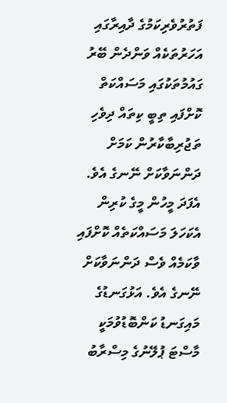ފަތުރުވެރިކަމުގެ ދާއިރާގައި އަހަރުތަކެއް ވަންދެން ބޭރު ގައުމުތަކުގައި މަސައްކަތް ކޮށްފައި ތިބީ ކިތައް ދިވެހި ތަޖުރިބާކާރުން ކަމަށް ދަންނަވާކަށް ނޭނގެ އެވެ. އެފަދަ މީހުން މީގެ ކުރިން އެކަހަލަ މަސައްކަތެއް ކޮށްފައި ވާކަމެއް ވެސް ދަންނަވާކަށް ނޭނގެ އެވެ. އަޅުގަނޑުގެ މައިގަނޑު ކަންބޮޑުވުމަކީ މާސްޓަ ޕުލޭނުގެ މިސްރާބު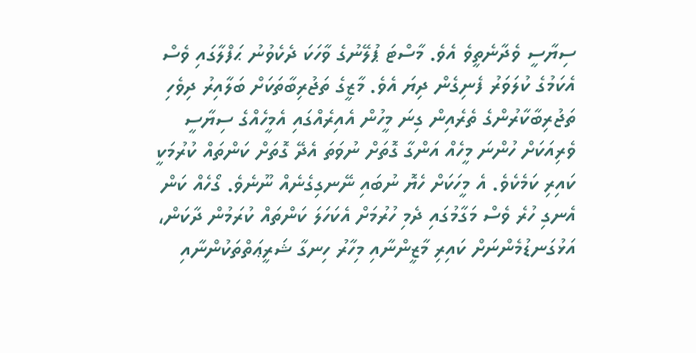ސިޔާސީ ވެދާނެތީވެ އެވެ. މާސްޓަ ޕުލޭނުގެ ވާހަކަ ދެކެވުނު ޙަފްލާގައި ވެސް އެކަމުގެ ކުލަވަރު ފެނިގެން ދިޔަ އެވެ. މާޒީގެ ތަޖުރިބާތަކަށް ބަލާއިރު ދިވެހި ތަޖުރިބާކާރުންގެ ތެރެއިން ގިނަ މީހުން އެއިރެއްގައި އެމީހެއްގެ ސިޔާސީ ވެރިއަކަށް ހުންނަ މީހެއް އަންގާ ގޮތަށް ނުވަތަ އެދޭ ގޮތަށް ކަންތައް ކުރުމަކީ ކައިރި ކަމެކެވެ. އެ މީހަކަށް ހެޔޮ ނުބައި ނޭނގިގެނެއް ނޫނެވެ. ގޯހެއް ކަން އެނގި ހުރެ ވެސް މަގާމުގައި ދެމި ހުރުމަށް އެކަހަލަ ކަންތައް ކުރަމުން ދާކަން، އަޅުގަނޑުމެންނަށް ކައިރި މާޒީންނާއި މިހާރު ހިނގާ ޝަރީޢަތްތަކުންނާއި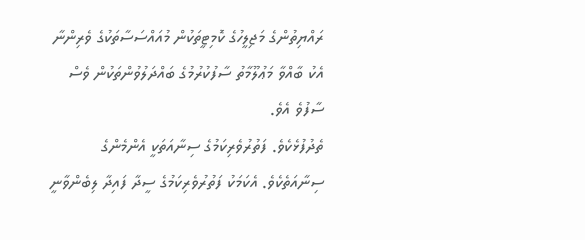ރައްޔިތުންގެ މަޖިލީހުގެ ކޮމިޓީތަކުން މުއައްސަސާތަކުގެ ވެރިންނާ އެކު ބާއްވާ މަޢުލޫމާތު ސާފުކުރުމުގެ ބައްދަލުވުންތަކުން ވެސް ސާފުވެ އެވެ.
ތެދުފުޅެކެވެ. ފަތުރުވެރިކަމުގެ ސިނާއަތަކީ އެންމެންގެ ސިނާއަތެކެވެ. އެކަމަކު ފަތުރުވެރިކަމުގެ ސީދާ ފައިދާ ލިބެންވާނީ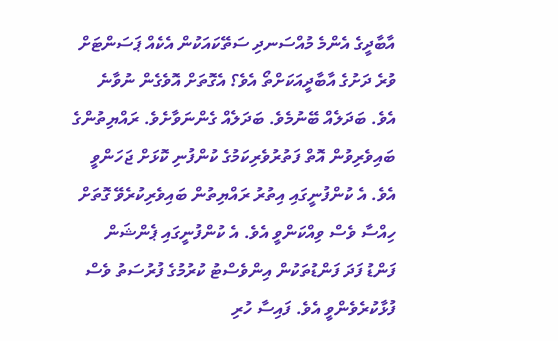އާބާދީގެ އެންމެ މުއްސަނދި ސަތޭކައަކުން އެކެއް ޕަސަންޓަށް ވުރެ ދަށުގެ އާބާދީއަކަށްތޯ އެވެ؟ އެގޮތަށް އޮވެގެން ނުވާނެ އެވެ. ބަދަލެއް ބޭނުމެވެ. ބަދަލެއް ގެންނަވާށެވެ. ރައްޔިތުންގެ ބައިވެރިވުން އޮތް ފަތުރުވެރިކަމުގެ ކުންފުނި ކޮޅަށް ޖަހަންވީ އެވެ. އެ ކުންފުނީގައި އިތުރު ރައްޔިތުން ބައިވެރިކުރެވޭ ގޮތަށް ހިއްސާ ވެސް ވިއްކަންވީ އެވެ. އެ ކުންފުނީގައި ޕެންޝަން ފަންޑު ފަދަ ފަންޑުތަކުން އިންވެސްޓު ކުރުމުގެ ފުރުސަތު ވެސް ފުޅާކުރެވެންވީ އެވެ. ފައިސާ ހުރި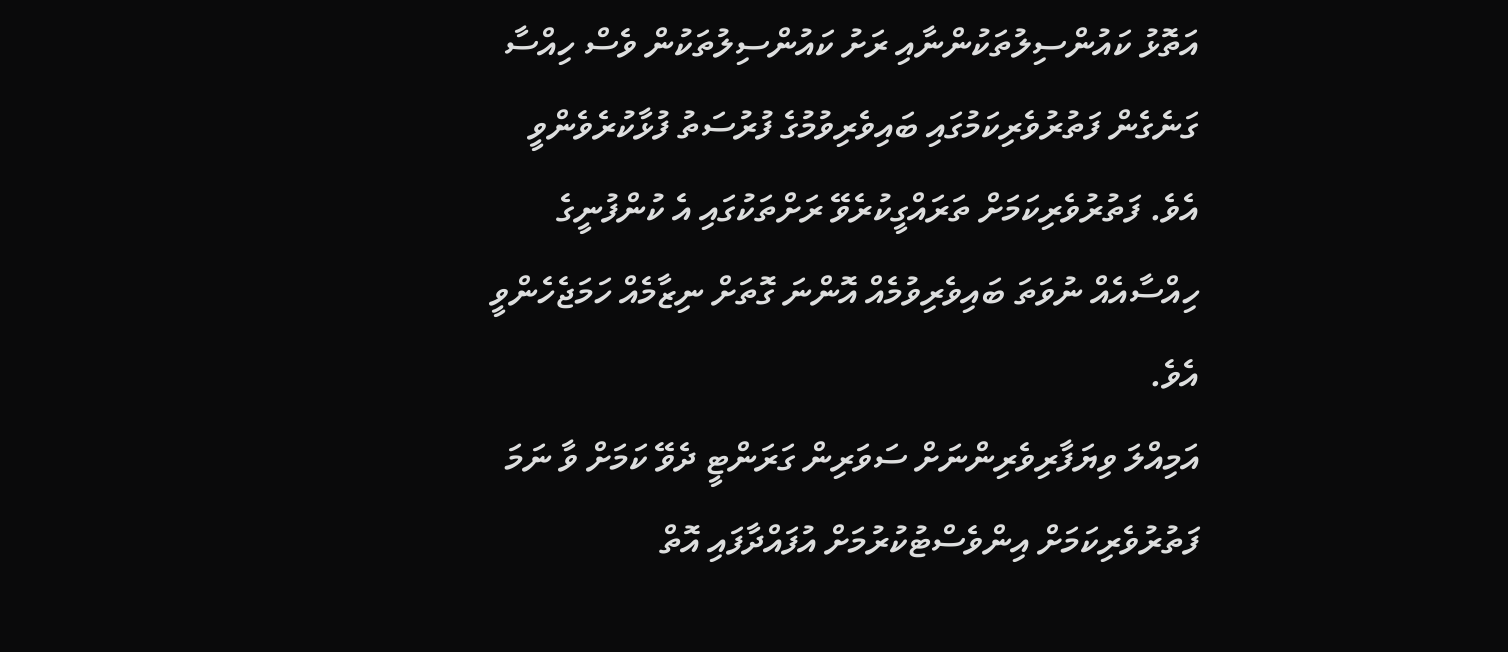އަތޮޅު ކައުންސިލުތަކުންނާއި ރަށު ކައުންސިލުތަކުން ވެސް ހިއްސާ ގަނެގެން ފަތުރުވެރިކަމުގައި ބައިވެރިވުމުގެ ފުރުސަތު ފުޅާކުރެވެންވީ އެވެ. ފަތުރުވެރިކަމަށް ތަރައްގީކުރެވޭ ރަށްތަކުގައި އެ ކުންފުނީގެ ހިއްސާއެއް ނުވަތަ ބައިވެރިވުމެއް އޮންނަ ގޮތަށް ނިޒާމެއް ހަމަޖެހެންވީ އެވެ.
އަމިއްލަ ވިޔަފާރިވެރިންނަށް ސަވަރިން ގަރަންޓީ ދެވޭ ކަމަށް ވާ ނަމަ ފަތުރުވެރިކަމަށް އިންވެސްޓުކުރުމަށް އުފައްދާފައި އޮތް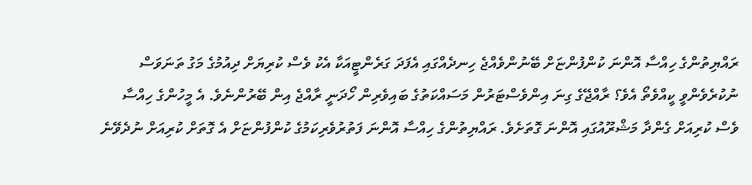ރައްޔިތުންގެ ހިއްސާ އޮންނަ ކުންފުންޏަށް ބޭނުންވެއްޖެ ހިނދެއްގައި އެފަދަ ގަރެންޓީއަކާ އެކު ވެސް ކުރިޔަށް ދިއުމުގެ މަގު ތަނަވަސް ނުކުރެވެންވީ ކީއްވެތޯ އެވެ؟ ރާއްޖޭގެ ގިނަ އިންވެސްޓަރުން މަސައްކަތުގެ ބައިވެރިން ހޯދަނީ ރާއްޖެ އިން ބޭރުންނެވެ. އެ މީހުންގެ ހިއްސާ ވެސް ކުރިއަށް ގެންދާ މަޝްރޫއުގައި އޮންނަ ގޮތަށެވެ. ރައްޔިތުންގެ ހިއްސާ އޮންނަ ފަތުރުވެރިކަމުގެ ކުންފުންޏަށް އެ ގޮތަށް ކުރިއަށް ނުދެވޭނެ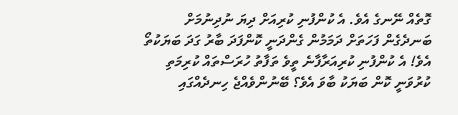ގޮތެއް ނޭނގެ އެވެ. އެ ކުންފުނި ކުރިއަށް ދިޔަ ނުދިނުމަށް ބަނދެގެން ފަހަތަށް ދަމަމުން ގެންދަނީ ކޮންފަދަ ބާރު ގަދަ ބަޔަކުތޯ އެވެ! އެ ކުންފުނި ކުރިއަރާފާނެ ތީވެ ތަފާތު ހުރަސްތައް ކުރިމަތި ކުރުވަނީ ކޮން ބަޔަކު ބާވަ އެވެ؟ ބޭނުންވެއްޖެ ހިނދެއްގައި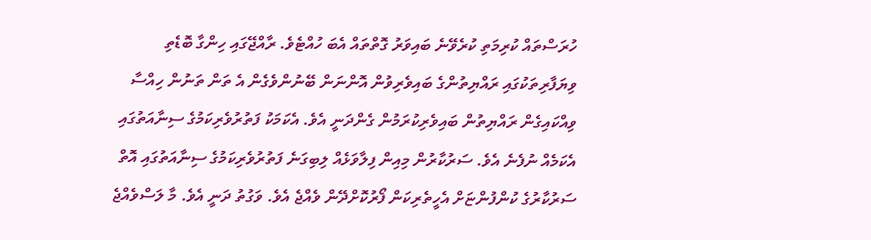ހުރަސްތައް ކުރިމަތި ކުރެވޭނެ ބައިވަރު ގޮތްތައް އެބަ ހުއްޓެވެ. ރާއްޖޭގައި ހިންގާ ބޮޑެތި ވިޔަފާރިތަކުގައި ރައްޔިތުންގެ ބައިވެރިވުން އޮންނަން ބޭނުންވެގެން އެ ތަން ތަނުން ހިއްސާ ވިއްކައިގެން ރައްޔިތުން ބައިވެރިކުރަމުން ގެންދަނީ އެވެ. އެކަމަކު ފަތުރުވެރިކަމުގެ ސިނާއަތުގައި އެކަމެއް ނުފެނެ އެވެ. ސަރުކާރުން މިއިން ފިލާވަޅެއް ލިބިގަނެ ފަތުރުވެރިކަމުގެ ސިނާއަތުގައި އޮތް ސަރުކާރުގެ ކުންފުންޏަށް އެހީތެރިކަން ފޯރުކޮށްދޭން ވެއްޖެ އެވެ. ވަގުތު ދަނީ އެވެ. މާ ލަސްވެއްޖެ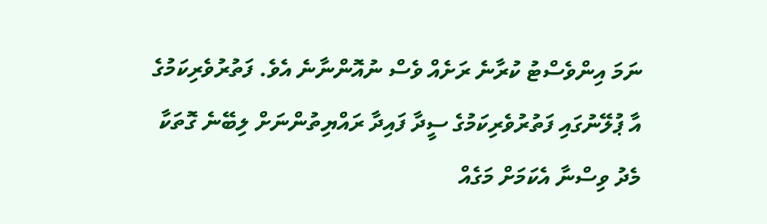ނަމަ އިންވެސްޓު ކުރާނެ ރަށެއް ވެސް ނުއޮންނާނެ އެވެ. ފަތުރުވެރިކަމުގެ އާ ޕުލޭނުގައި ފަތުރުވެރިކަމުގެ ސީދާ ފައިދާ ރައްޔިތުންނަށް ލިބޭނެ ގޮތަކާ މެދު ވިސްނާ އެކަމަށް މަގެއް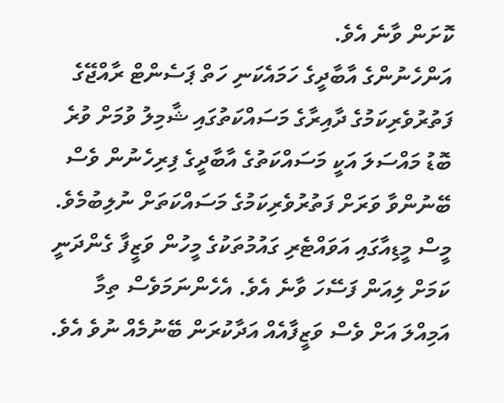ކޮށަން ވާނެ އެވެ.
އަންހެނުންގެ އާބާދީގެ ހަމައެކަނި ހަތް ޕަސެންޓް ރާއްޖޭގެ ފަތުރުވެރިކަމުގެ ދާއިރާގެ މަސައްކަތުގައި ޝާމިލު ވުމަށް ވުރެ ބޮޑު މައްސަލަ އަކީ މަސައްކަތުގެ އާބާދީގެ ފިރިހެނުން ވެސް ބޭނުންވާ ވަރަށް ފަތުރުވެރިކަމުގެ މަސައްކަތަށް ނުލިބުމެވެ. މީސް މީޑިއާގައި އަވައްޓެރި ގައުމުތަކުގެ މީހުން ވަޒީފާ ގެންދަނީ ކަމަށް ލިއަން ފަސޭހަ ވާނެ އެވެ. އެހެންނަމަވެސް ތިމާ އަމިއްލަ އަށް ވެސް ވަޒީފާއެއް އަދާކުރަން ބޭނުމެއް ނުވެ އެވެ.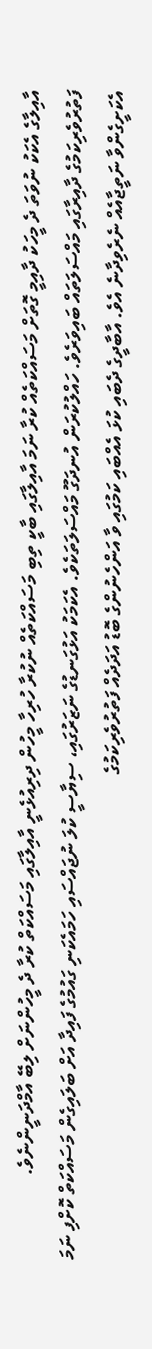އާއިލާގެ އެކަކު ނުވަތަ ދެ މީހަކު ދާއިމީ ގޮތަށް މަސައްކަތެއް ކުރާ ނަމަ އާއިލާގައި ބާކީ ތިބި މަސައްކަތެއް ނުކުރާ ހުރިހާ މީހުން ދިރިއުޅެނީ އާއިލާގައި މަސައްކަތް ކުރާ ދެ މީހުންނަށް ލިބޭ އާމްދަނީންނެވެ.
ފަތުރުވެރިކަމުގެ ދާއިރާގައި މައްސަލަތައް ބައިވަރެވެ. ހައްލުކުރަން އުނދަގޫ މައްސަލަތަކެވެ. އެކަމަކު އަޅުގަނޑުގެ ނަޒަރުގައި، ސިޔާސީ ކުލަ ނުޖައްސައި ހަމައެކަނި ގައުމުގެ ފައިދާ އަށް ބަލައިގެން މަސައްކަތް ކޮށްފި ނަމަ އެކަށީގެންވާ ނަތީޖާއެއް ނެރެވިދާނެ އެވެ. އާބާދީގެ ދެބައި ކުޅަ އެއްބައި ކަމުގައި ވާ އަންހެނުންގެ ބޮޑު އަދަދެއް ފަތުރުވެރިކަމުގެ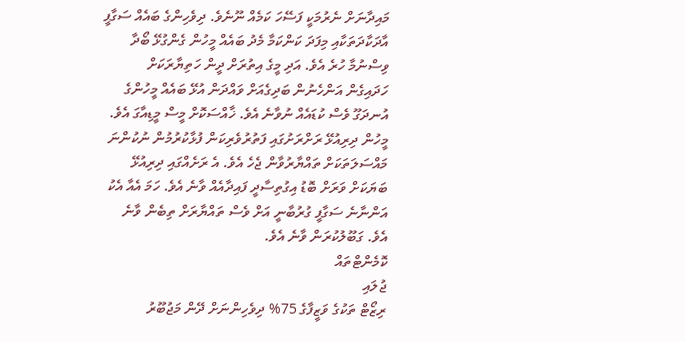މައިދާނަށް ނެރުމަކީ ފަސޭހަ ކަމެއް ނޫނެވެ. ދިވެހިންގެ ބައެއް ސަގާފީ އާދަކާދަތަކާއި މިފަދަ ކަންކަމާ މެދު ބައެއް މީހުން ގެންގުޅޭ ބޯދާ ވިސްނުމާ ހުރެ އެވެ. އަދި މީގެ އިތުރަށް ދީން ހަތިޔާރަކަށް ހަދައިގެން އަންހެނުން ބަދިގެއަށް ވައްދަން އުޅޭ ބައެއް މީހުންގެ އުނދަގޫ ވެސް ކުޑައެއް ނުވާނެ އެވެ. ޚާއްސަކޮށް މީސް މީޑިއާގަ އެވެ. މީހުން ދިރިއުޅޭ ރަށްރަށުގައި ފަތުރުވެރިކަން ފުޅާކުރުމުން ނުކުންނަ މައްސަލަތަކަށް ތައްޔާރުވާން ޖެހެ އެވެ. އެ ރަށެއްގައި ދިރިއުޅޭ ބަޔަކަށް ވަރަށް ބޮޑު އިގުތިސާދީ ފައިދާއެއް ވާނެ އެވެ. ހަމަ އެއާ އެކު އަންނާނެ ސަގާފީ ގުރުބާނީ އަށް ވެސް ތައްޔާރަށް ތިބެން ވާނެ އެވެ. ގަބޫލުކުރަން ވާނެ އެވެ.
ކޮމެންޓްތައް
ޖުލައި
ރިޒޯޓް ތަކުގެ ވަޒީފާގެ 75% ދިވެހިންނަށް ދޭން މަޖުބޫރު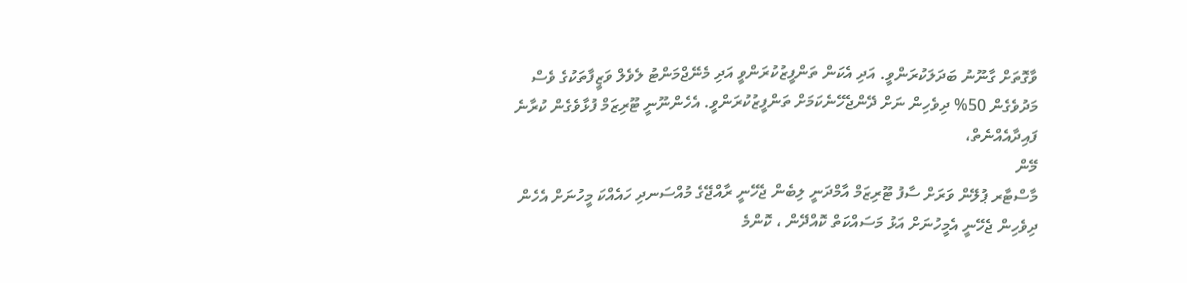ވާގޮތަށް ގާނޫނު ބަދަލަކުރަންވީ. އަދި އެކަން ތަންފީޒުކުރަންވީ އަދި މެނޭޖްމަންޓު ލެވެލް ވަޒީފާތަކުގެ ވެސް މަދުވެގެން 50% ދިވެހިން ނަށް ދޭންޖެހޭނެކަމަށް ތަންފީޒުކުރަންވީ. އެހެންނޫނީ ޓޫރިޒަމް ފުޅާވެގެން ކުރާނެ ފައިދާއެއްނެތް،
މޭން
މާސްޓާރ ޕުލޭން ވަރަށް ސާފު ޓޫރިޒަމް އާމްދަނީ ލިބެން ޖެހޭނީ ރާއްޖޭގެ މުއްސަނދި ހައެއްކަ މީހުނަށް އެހެން ދިވެހިން ޖެހޭނީ އެމީހުނަށް އަޅު މަސައްކަތް ކޮއްދޭން ، ކޮންމެ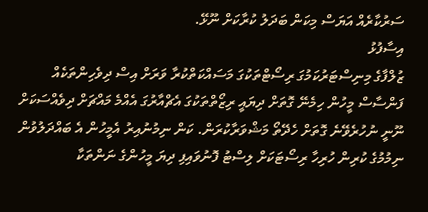ސަރުކާރެއް އަޔަސް މިކަން ބަދަލު ކުރާކަށް ނޫޅޭ.
އިސާފުޅު
ޒުލްފާގެ މިނިސްޓަރުކަމުގަ ރިސޯޓްތަކުގަ މަސައްކަތްކުރާ ވަރަށް އިސް ދިވެހިންތަކެއް ފަންސާސް މީހުން ހިމެނޭ ގޮތަށް ދިޔައީ ރިޒޯތްތަކުގަ އެޗްއާރުގަ އެއްމެ މައްޗަށް ދިވެއްސަކަށް ނޫނީ ނުހުރެވޭނެ ގޮތަށް ހެދޭތޯ މަޝްވަރާކުރަން. ކަން ނިމުނުއިރު އެމީހުން އެ ބައްދަލުވުން ނިމުމުގެ ކުރިން ހުރިހާ ރިސޯޓަކަށް ލިސްޓު ފޮނުވައިފި ދިޔަ މީހުންގެ ނަންތަކާ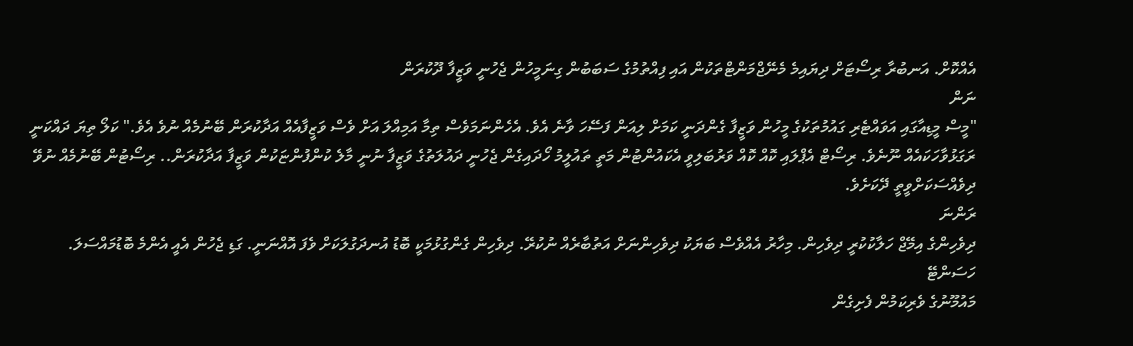އެއްކޮށް. އަނބުރާ ރިސޯޓަށް ދިޔައިމެ މެނޭޖްމަންޓްތަކުން އައި ފިއްތުމުގެ ސަބަބުން ގިނަމީހުން ޖެހުނީ ވަޒީފާ ދޫކުރަން
ނަން
"މީސް މީޑިއާގައި އަވައްޓެރި ގައުމުތަކުގެ މީހުން ވަޒީފާ ގެންދަނީ ކަމަށް ލިއަން ފަސޭހަ ވާނެ އެވެ. އެހެންނަމަވެސް ތިމާ އަމިއްލަ އަށް ވެސް ވަޒީފާއެއް އަދާކުރަން ބޭނުމެއް ނުވެ އެވެ." ކަލޯ ތިޔަ ދައްކަނީ ރަގަޅުވާހަކައެއް ނޫނެވެ. ރިސޯޓް އެޕްލައި ކޮއް ކޮއް ވަރުބަލިވީ އެކައުންޓުން މަތީ ތައުލީމު ހޯދައިގެން ޖެހުނީ ދައުލަތުގެ ވަޒީފާ ނުނީ މާލެ ކުންފުންޏަކުން ވަޒީފާ އަދާކުރަން.. ރިސޯޓުން ބޭނުމެއް ނުވޭ ދިވެއްސަކަށްވީތީ ދޭކަށެވެ.
ރަންނަ
ދިވެހިންގެ އިމޭޖް ހަލާކުކުރީ ދިވެހިން. މިހާރު އެއްވެސް ބަޔަކު ދިވެހިންނަށް އަތުބާރެއް ނުކުރޭ. ދިވެހިން ގެންގުޅުމަކީ ބޮޑު އުނދަގުލަކަށް ވެފަ އޮއްނަނީ. ގަޑި ޖެހުން އެއީ އެންމެ ބޮޑުމައްސަލަ.
ހަސަންޓޭ
މައުމޫނުގެ ވެރިކަމުން ފެށިގެން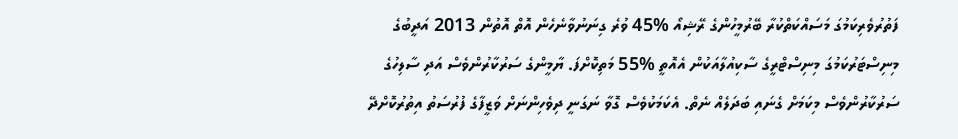ފަތުރުވެރިކަމުގަ މަސައްކަތްކުރާ ބޭރުމީހުންގެ ރޭޝިއޯ %45 ވުރެ ގިނަނުވާނެހެން އޮތް އޮތުން 2013 އަދީބުގެ މިނިސްޓަރުކަމުގަ މިނިސްޓްރީގެ ސާކިއުލާއަކުން އެއޮތީ %55 މަތިކޮށްފަ. ޔާމީންގެ ސަރުކާރުންވެސް އަދި ސާލިހުގެ ސަރުކާރުންވެސް މިކަމަށް ގެނައި ބަދަލެއް ނެތް. އެކަމަކުވެސް ގޮވާ ނަގަނީ ދިވެހިންނަށް ވަޒީފާގެ ފުރުސަތު އިތުރުކޮށްދޭ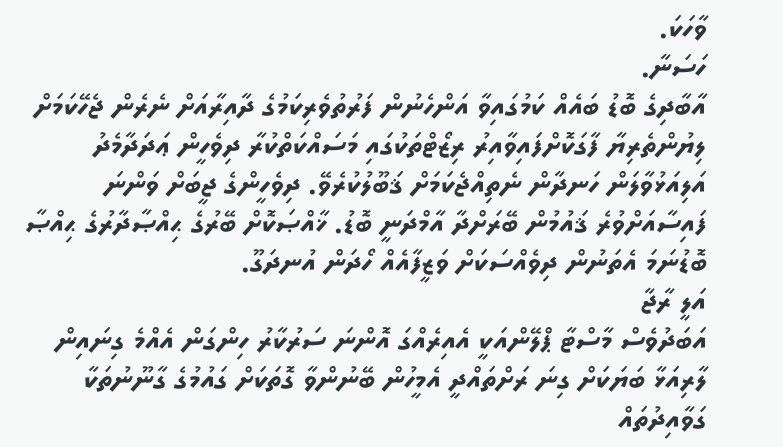ވާހަކަ.
ހަސަނާ.
އާބާދިގެ ބޮޑު ބައެއް ކަމުގައިވާ އަންހެނުން ފަރުތުވެރިކަމުގެ ދާއިރާއަށް ނެރެން ޖެހޭކަމަށް ލިޔުންތެރިޔާ ފާގަކޮށްފައިވާއިރު ރިޒޯޓްތަކުގައި މަސައްކަތްކުރާ ދިވެހީން ޢަދަދާމެދު އަލިއަޅުވާލަން ހަނދާން ނެތިއްޖެކަމަށް ޤަބޫލުކުރެވޭ. ދިވެހީންގެ ޖީބަށް ވަންނަ ފައިސާއަށްވުރެ ޤައުމުން ބޭރަށްދާ އާމްދަނީ ބޮޑު. ޚާއްޞަކޮށް ބޭރުގެ ޙިއްޞާދާރުގެ ޙިއްޞާ ބޮޑުނަމަ އެތަނުން ދިވެއްސަކަށް ވަޒީފާއެއް ހޯދަން އުނދަގޫ.
އަލީ ރާޖާ
އަބަދުވެސް މާސްޓާ ޕްލޭންއަކީ އެއިރެއްގަ އޮންނަ ސަރުކާރު ހިންގަން އެއްމެ ގިނައިން ލާރިއަޅާ ބަޔަކަށް ގިނަ ރަށްތައްދީ އެމީހުން ބޭނުންވާ ގޮތަކަށް ގައުމުގެ ގާނޫނުތަކާ ގަވާއިދުތައް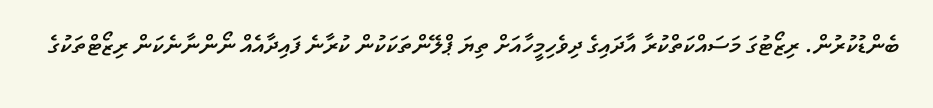ބެންޑުކުރުން. ރިޒޯޓުގަ މަސައްކަތްކުރާ އާދައިގެ ދިވެހިމީހާއަށް ތިޔަ ޕްލޭންތަކަކުން ކުރާނެ ފައިދާއެއް ނޯންނާނެކަން ރިޒޯޓްތަކުގެ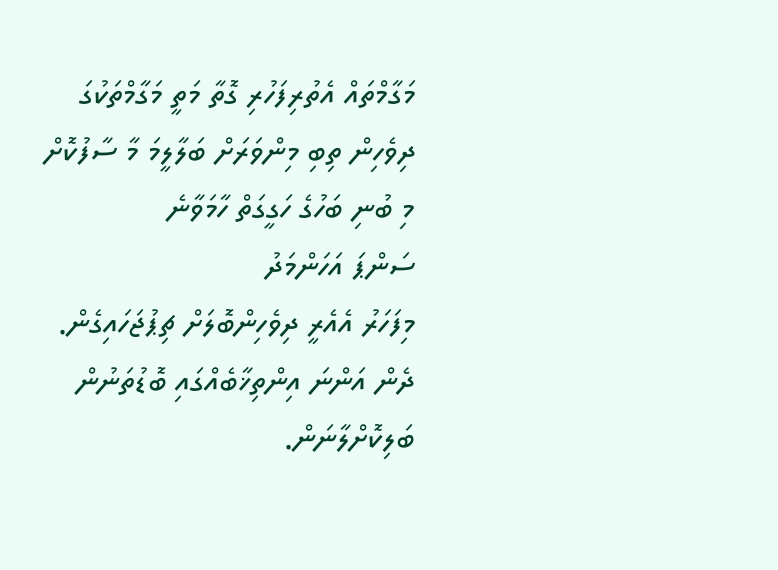މަގާމްތައް އެތުރިފަހުރި ގޮތާ މަތީ މަގާމްތަކުގަ ދިވެހިން ތިބި މިންވަރަށް ބަލާލީމަ މާ ސާފުކޮށް މި ބުނި ބަހުގެ ހަގީގަތް ހާމަވާނެ
ސަންޕަ އަހަންމަދު
މިފަހަރު އެއެރީ ދިވެހިންބޮލަށް ޗިޕުޖަހައިގެން. ދެން އަންނަ އިންތިޚާބެއްގައި ބޮޑުތަނުން ބަލިކޮށްލާނަން.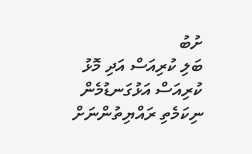ށުބު
ބަލި ކުރިއަސް އަދި މޮޅު ކުރިއަސް އަޅުގަނޑުމެން ނިކަމެތި ރައްޔިތުންނަށް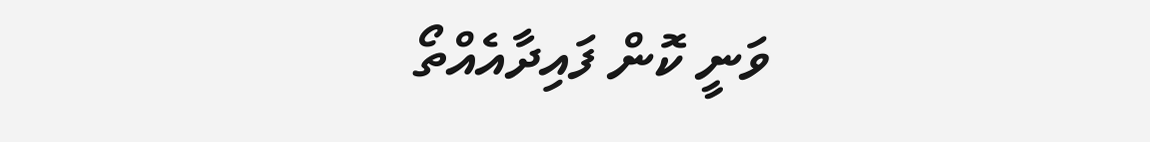ވަނީ ކޮން ފައިދާއެއްތޯ